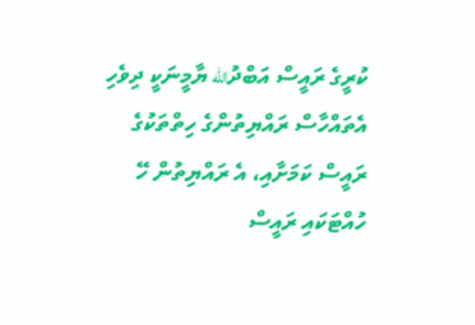ކުރީގެ ރައީސް އަބްދުالله ޔާމީނަކީ ދިވެހި އެތައްހާސް ރައްޔިތުންގެ ހިތްތަކުގެ ރައީސް ކަމަށާއި، އެ ރައްޔިތުން ހޭ ހުއްޓަކައި ރައީސް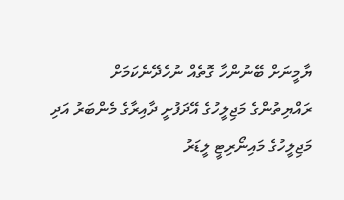ޔާމީނަށް ބޭނުންހާ ގޮތެއް ނުހެދޭނެކަމަށް ރައްޔިތުންގެ މަޖިލީހުގެ އޭދަފުށީ ދާއިރާގެ މެންބަރު އަދި މަޖިލީހުގެ މައިނޯރިޓީ ލީޑަރު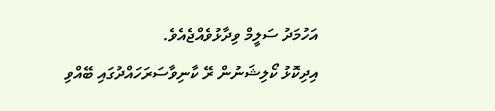އަހުމަދު ސަލީމް ވިދާޅުވެއްޖެއެވެ.
އިދިކޮޅު ކޯލިޝަނުން ރޭ ކާނިވާސަރަހައްދުގައި ބޭއްވި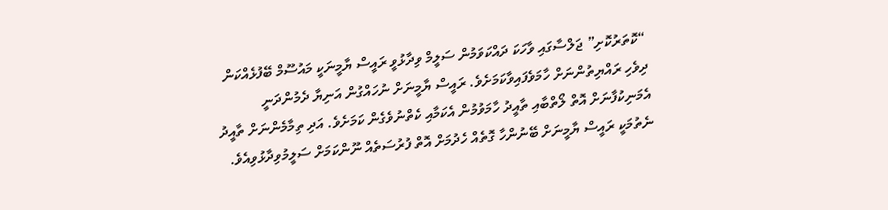“ކޮތަރުކޮށި” ޖަލްސާގައި ވާހަކަ ދައްކަވަމުން ސަލީމް ވިދާޅުވީ ރައީސް ޔާމީނަކީ މައުސޫމް ބޭފުޅެއްކަން ދިވެހި ރައްޔިތުންނަށް ހާމަވެފައިވާކަމަށެވެ. ރައީސް ޔާމީނަށް ނުހައްގުން އަނިޔާ ދެމުންދަނީ އެމަނިކުފާނަށް އޮތް ލޯތްބާއި ތާއީދު ހާމަވުމުން އެކަމާއި ކެތްނުވެގެން ކަމަށެވެ. އަދި ތިމާމެންނަށް ތާއީދު ނެތުމަކީ ރައީސް ޔާމީނަށް ބޭނުންހާ ގޮތެއް ހެދުމަށް އޮތް ފުރުސަތެއް ނޫންކަމަށް ސަލީމުވިދާޅުވިއެވެ.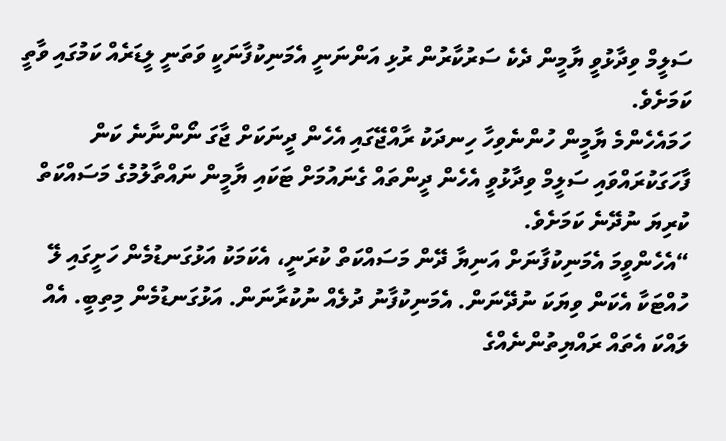ސަލީމް ވިދާޅުވީ ޔާމީން ދެކެ ސަރުކާރުން ރުޅި އަންނަނީ އެމަނިކުފާނަކީ ވަތަނީ ލީޑަރެއް ކަމުގައި ވާތީ ކަމަށެވެ.
ހަމައެހެންމެ ޔާމީން ހުންނެވިހާ ހިނދަކު ރާއްޖޭގައި އެހެން ދީނަކަށް ޖާގަ ނޯންނާނެ ކަން ފާހަގަކުރައްވައި ސަލީމް ވިދާޅުވީ އެހެން ދީންތައް ގެނައުމަށް ޓަކައި ޔާމީން ނައްތާލުމުގެ މަސައްކަތް ކުރިޔަ ނުދޭނެ ކަމަށެވެ.
“އެހެންވީމަ އެމަނިކުފާނަށް އަނިޔާ ދޭން މަސައްކަތް ކުރަނީ، އެކަމަކު އަޅުގަނޑުމެން ހަށީގައި ލޭ ހުއްޓަކާ އެކަން ވިޔަކަ ނުދޭނަން. އެމަނިކުފާނު ދުލެއް ނުކުރާނަން. އަޅުގަނޑުމެން މިތިބީ. އެއް ލައްކަ އެތައް ރައްޔިތުންނެއްގެ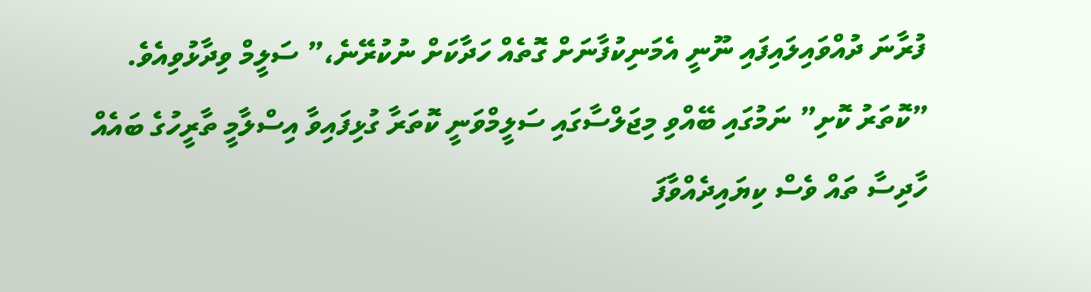ފުރާނަ ދުއްވައިލައިފައި ނޫނީ އެމަނިކުފާނަށް ގޮތެއް ހަދާކަށް ނުކުރޭނެ،” ސަލީމް ވިދާޅުވިއެވެ.
”ކޮތަރު ކޮށި” ނަމުގައި ބޭއްވި މިޖަލްސާގައި ސަލީމްވަނީ ކޮތަރާ ގުޅިފައިވާ އިސްލާމީ ތާރީހުގެ ބައެއް ހާދިސާ ތައް ވެސް ކިޔައިދެއްވާފަ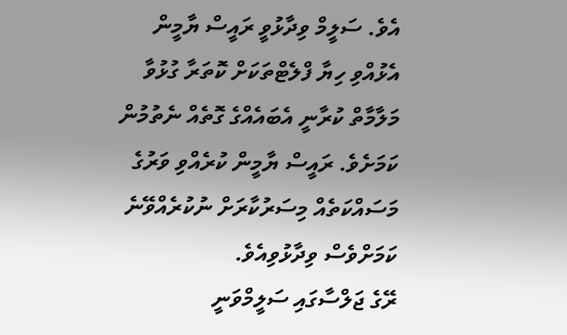އެވެ. ސަލީމް ވިދާޅުވީ ރައީސް ޔާމީން އެޅުއްވި ހިޔާ ފްލެޓްތަކަށް ކޮތަރާ ގުޅުވާ މަލާމާތް ކުރާނީ އެބައެއްގެ ގޮތެއް ނެތުމުން ކަމަށެވެ. ރައީސް ޔާމީން ކުރެއްވި ވަރުގެ މަސައްކަތެއް މިސަރުކާރަށް ނުކުރެއްވޭނެ ކަމަށްވެސް ވިދާޅުވިއެވެ.
ރޭގެ ޖަލްސާގައި ސަލީމްވަނީ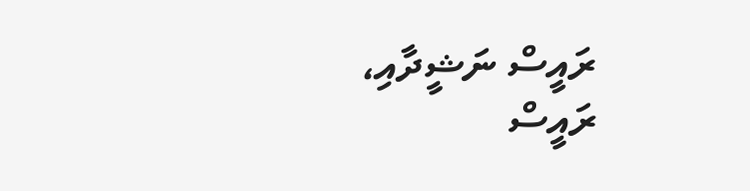ރައީސް ނަޝީދާއި، ރައީސް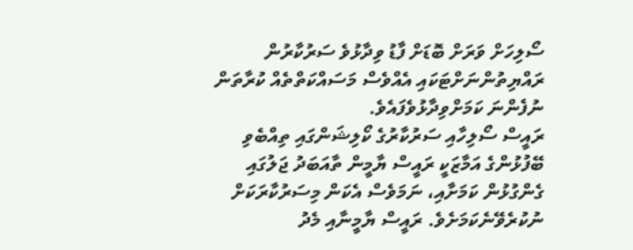ސޯލިހަށް ވަރަށް ބޮޑަށް ފާޑު ވިދާޅުވެ ސަރުކާރުން ރައްޔިތުންނަށްޓަކައި އެއްވެސް މަސައްކަތްތެއް ކުރާތަން ނުފެންނަ ކަމަށްވިދާޅުވެފައެވެ.
ރައީސް ސޯލިހާއި ސަރުކާރުގެ ކޯލިޝަންގައި ތިއްބެވި ބޭފުޅުންގެ އަމާޒަކީ ރައީސް ޔާމީން ތާއަބަދު ޖަލުގައި ގެންގުޅުން ކަމަށާއި، ނަމަވެސް އެކަން މިސަރުކާރަކަށް ނުކުރެވޭނެކަމަށެވެ. ރައީސް ޔާމީނާއި މެދު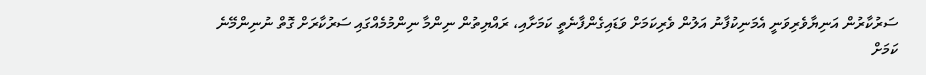ސަރުކާރުން އަނިޔާވެރިވަނީ އެމަނިކުފާނު އަލުން ވެރިކަމަށް ވަޑައިގެންފާނެތީ ކަމަށާއި، ރައްޔިތުން ނިންމާ ނިންމުމެއްގައި ސަރުކާރަށް ގޮތް ނުނިންމޭނެ ކަމަށް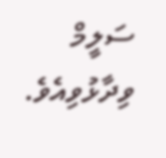ސަލީމް ވިދާޅުވިއެވެ.